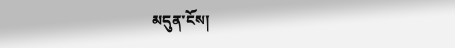མདུན་ངོས།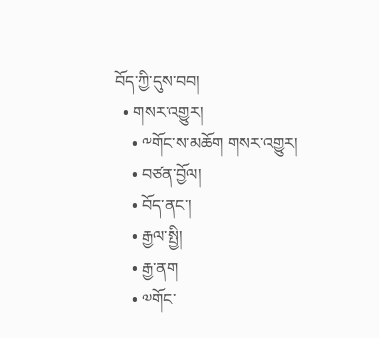བོད་ཀྱི་དུས་བབ།
  • གསར་འགྱུར།
    • ༸གོང་ས་མཆོག གསར་འགྱུར།
    • བཙན་བྱོལ།
    • བོད་ནང་།
    • རྒྱལ་སྤྱི།
    • རྒྱ་ནག
    • ༧གོང་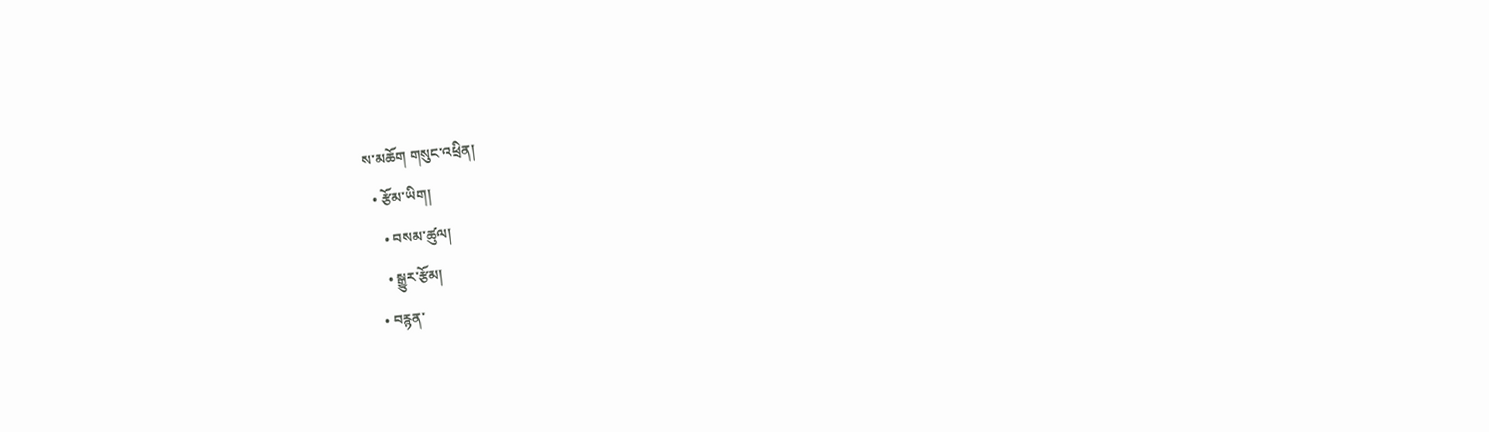ས་མཆོག གསུང་འཕྲིན།
  • རྩོམ་ཡིག།
    • བསམ་ཚུལ།
    • སྒྱུར་རྩོམ།
  • བརྙན་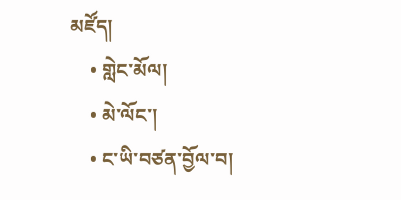མཛོད།
    • གླེང་མོལ།
    • མེ་ལོང་།
    • ང་ཡི་བཙན་བྱོལ་བ།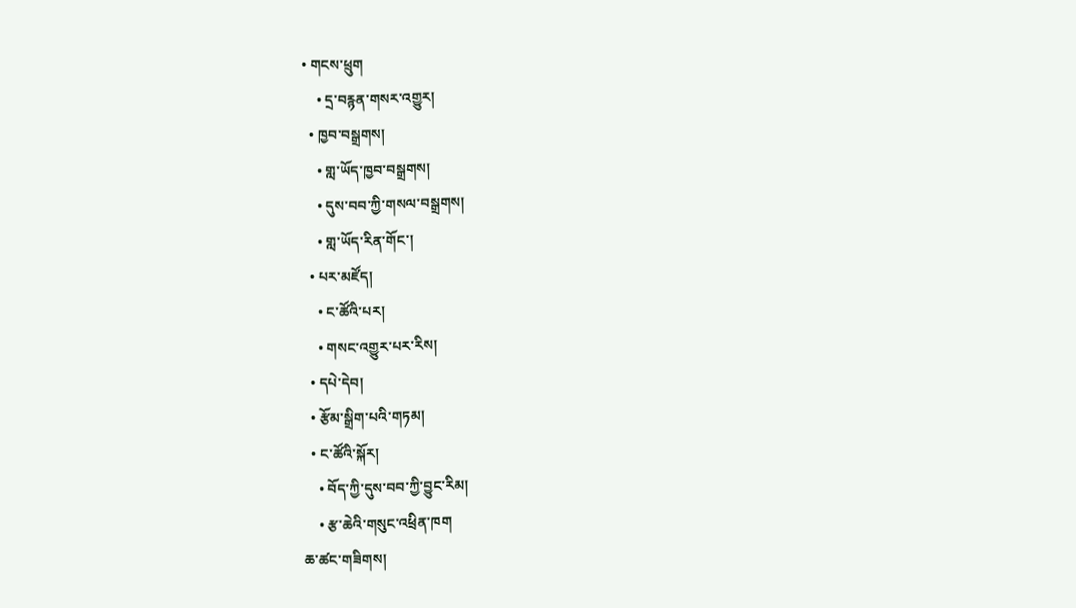• གངས་ཕྲུག
    • དྲ་བརྙན་གསར་འགྱུར།
  • ཁྱབ་བསྒྲགས།
    • གླ་ཡོད་ཁྱབ་བསྒྲགས།
    • དུས་བབ་ཀྱི་གསལ་བསྒྲགས།
    • གླ་ཡོད་རིན་གོང་།
  • པར་མཛོད།
    • ང་ཚོའི་པར།
    • གསང་འགྱུར་པར་རིས།
  • དཔེ་དེབ།
  • རྩོམ་སྒྲིག་པའི་གཏམ།
  • ང་ཚོའི་སྐོར།
    • བོད་ཀྱི་དུས་བབ་ཀྱི་བྱུང་རིམ།
    • རྩ་ཆེའི་གསུང་འཕྲིན་ཁག
ཆ་ཚང་གཟིགས།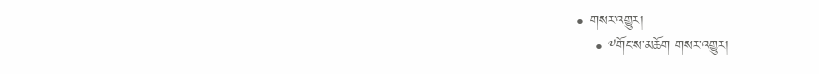• གསར་འགྱུར།
    • ༸གོང་ས་མཆོག གསར་འགྱུར།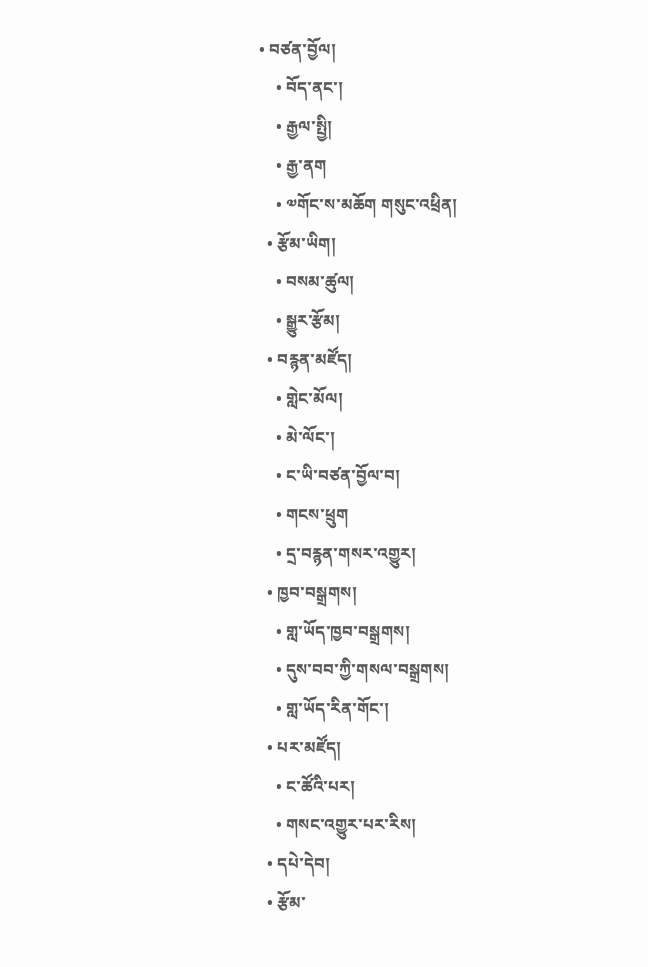• བཙན་བྱོལ།
    • བོད་ནང་།
    • རྒྱལ་སྤྱི།
    • རྒྱ་ནག
    • ༧གོང་ས་མཆོག གསུང་འཕྲིན།
  • རྩོམ་ཡིག།
    • བསམ་ཚུལ།
    • སྒྱུར་རྩོམ།
  • བརྙན་མཛོད།
    • གླེང་མོལ།
    • མེ་ལོང་།
    • ང་ཡི་བཙན་བྱོལ་བ།
    • གངས་ཕྲུག
    • དྲ་བརྙན་གསར་འགྱུར།
  • ཁྱབ་བསྒྲགས།
    • གླ་ཡོད་ཁྱབ་བསྒྲགས།
    • དུས་བབ་ཀྱི་གསལ་བསྒྲགས།
    • གླ་ཡོད་རིན་གོང་།
  • པར་མཛོད།
    • ང་ཚོའི་པར།
    • གསང་འགྱུར་པར་རིས།
  • དཔེ་དེབ།
  • རྩོམ་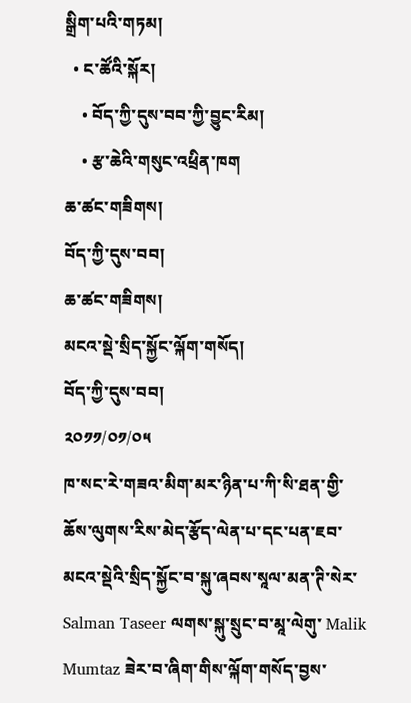སྒྲིག་པའི་གཏམ།
  • ང་ཚོའི་སྐོར།
    • བོད་ཀྱི་དུས་བབ་ཀྱི་བྱུང་རིམ།
    • རྩ་ཆེའི་གསུང་འཕྲིན་ཁག
ཆ་ཚང་གཟིགས།
བོད་ཀྱི་དུས་བབ།
ཆ་ཚང་གཟིགས།
མངའ་སྡེ་སྲིད་སྐྱོང་ལྐོག་གསོད།
བོད་ཀྱི་དུས་བབ།
༢༠༡༡/༠༡/༠༥
ཁ་སང་རེ་གཟའ་མིག་མར་ཉིན་པ་ཀི་སི་ཐན་གྱི་ཆོས་ལུགས་རིས་མེད་རྩོད་ལེན་པ་དང་པན་ཇབ་མངའ་སྡེའི་སྲིད་སྐྱོང་བ་སྐུ་ཞབས་སཱལ་མན་ཊི་སེར་ Salman Taseer ལགས་སྐུ་སྲུང་བ་མཱ་ལེགུ་ Malik Mumtaz ཟེར་བ་ཞིག་གིས་ལྐོག་གསོད་བྱས་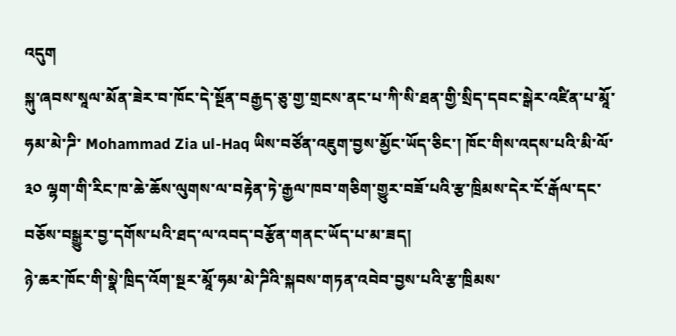འདུག
སྐུ་ཞབས་སཱལ་མོན་ཟེར་བ་ཁོང་དེ་སྔོན་བརྒྱད་ཅུ་གྱ་གྲངས་ནང་པ་ཀི་སི་ཐན་གྱི་སྲིད་དབང་སྒེར་འཛིན་པ་མཱོ་ཧམ་མེ་ཌི་ Mohammad Zia ul-Haq ཡིས་བཙོན་འཇུག་བྱས་མྱོང་ཡོད་ཅིང་། ཁོང་གིས་འདས་པའི་མི་ལོ་ ༣༠ ལྷག་གི་རིང་ཁ་ཆེ་ཆོས་ལུགས་ལ་བརྟེན་ཏེ་རྒྱལ་ཁབ་གཅིག་གྱུར་བཟོ་པའི་རྩ་ཁྲིམས་དེར་ངོ་རྒོལ་དང་བཅོས་བསྒྱུར་བྱ་དགོས་པའི་ཐད་ལ་འབད་བརྩོན་གནང་ཡོད་པ་མ་ཟད།
ཉེ་ཆར་ཁོང་གི་སྣེ་ཁྲིད་འོག་སྔར་མཱོ་ཧམ་མེ་ཌིའི་སྐབས་གཏན་འབེབ་བྱས་པའི་རྩ་ཁྲིམས་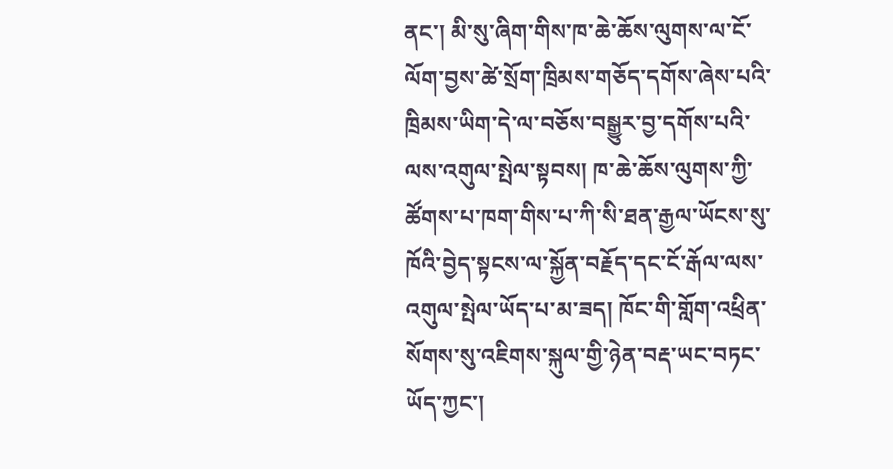ནང་། མི་སུ་ཞིག་གིས་ཁ་ཆེ་ཆོས་ལུགས་ལ་ངོ་ལོག་བྱས་ཚེ་སྲོག་ཁྲིམས་གཅོད་དགོས་ཞེས་པའི་ཁྲིམས་ཡིག་དེ་ལ་བཅོས་བསྒྱུར་བྱ་དགོས་པའི་ལས་འགུལ་སྤེལ་སྟབས། ཁ་ཆེ་ཆོས་ལུགས་ཀྱི་ཚོགས་པ་ཁག་གིས་པ་ཀི་སི་ཐན་རྒྱལ་ཡོངས་སུ་ཁོའི་བྱེད་སྟངས་ལ་སྐྱོན་བརྗོད་དང་ངོ་རྒོལ་ལས་འགུལ་སྤེལ་ཡོད་པ་མ་ཟད། ཁོང་གི་གློག་འཕྲིན་སོགས་སུ་འཇིགས་སྐུལ་གྱི་ཉེན་བརྡ་ཡང་བཏང་ཡོད་ཀྱང་།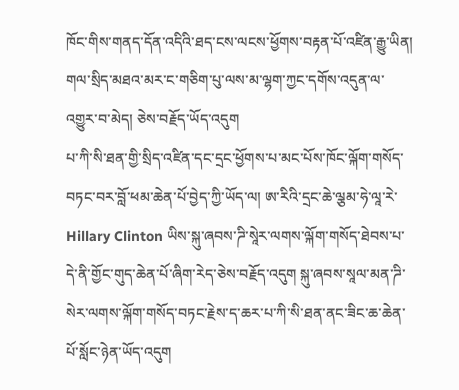ཁོང་གིས་གནད་དོན་འདིའི་ཐད་ངས་ལངས་ཕྱོགས་བརྟན་པོ་འཛིན་རྒྱུ་ཡིན། གལ་སྲིད་མཐའ་མར་ང་གཅིག་པུ་ལས་མ་ལྷག་ཀྱང་དགོས་འདུན་ལ་འགྱུར་བ་མེད། ཅེས་བརྗོད་ཡོད་འདུག
པ་ཀི་སི་ཐན་གྱི་སྲིད་འཛིན་དང་དྲང་ཕྱོགས་པ་མང་པོས་ཁོང་ལྐོག་གསོད་བཏང་བར་བློ་ཕམ་ཆེན་པོ་བྱེད་ཀྱི་ཡོད་ལ། ཨ་རིའི་དྲང་ཆེ་ལྕམ་ཧེ་ལཱ་རེ་ Hillary Clinton ཡིས་སྐུ་ཞབས་ཌི་སཱེར་ལགས་ལྐོག་གསོད་ཐེབས་པ་དེ་ནི་གྱོང་གུད་ཆེན་པོ་ཞིག་རེད་ཅེས་བརྗོད་འདུག སྐུ་ཞབས་སཱལ་མན་ཌི་སེར་ལགས་ལྐོག་གསོད་བཏང་རྗེས་ད་ཆར་པ་ཀི་སི་ཐན་ནང་ཟིང་ཆ་ཆེན་པོ་སློང་ཉེན་ཡོད་འདུག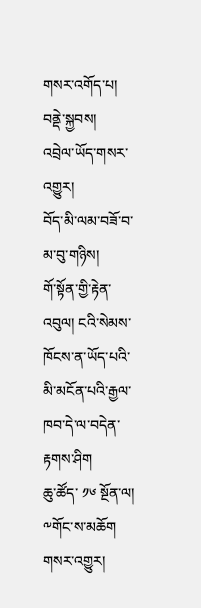གསར་འགོད་པ། བནྡེ་སྐྱབས།
འབྲེལ་ཡོད་གསར་འགྱུར།
བོད་མི་ལམ་བཟོ་བ་མ་བུ་གཉིས།
གོ་སྟོན་གྱི་རྟེན་འབུལ། ངའི་སེམས་ཁོངས་ན་ཡོད་པའི་མི་མངོན་པའི་རྒྱལ་ཁབ་དེ་ལ་བདེན་རྟགས་ཤིག
ཆུ་ཚོད་ ༡༦ སྔོན་ལ།
༸གོང་ས་མཆོག གསར་འགྱུར།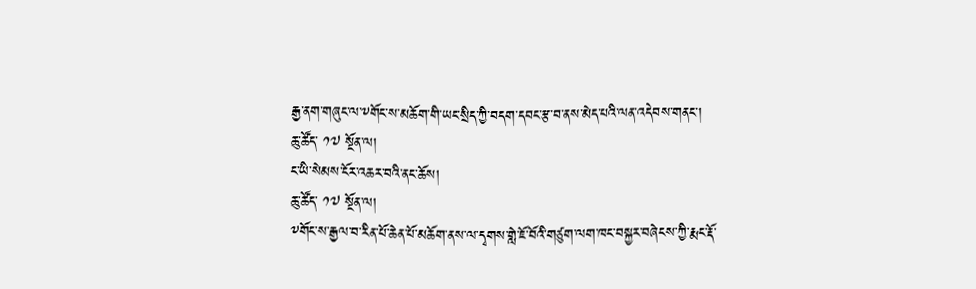རྒྱ་ནག་གཞུང་ལ་༸གོང་ས་མཆོག་གི་ཡང་སྲིད་ཀྱི་བདག་དབང་རྩ་བ་ནས་མེད་པའི་ལན་འདེབས་གནང་།
ཆུ་ཚོད་ ༡༧ སྔོན་ལ།
ང་ཡི་སེམས་ངོར་འཆར་བའི་ནང་ཆོས།
ཆུ་ཚོད་ ༡༧ སྔོན་ལ།
༸གོང་ས་རྒྱལ་བ་རིན་པོ་ཆེན་པོ་མཆོག་ནས་ལ་དྭགས་གླེ་ཇོ་བོའི་གཙུག་ལག་ཁང་བསྐྱར་བཞེངས་ཀྱི་རྨང་རྡོ་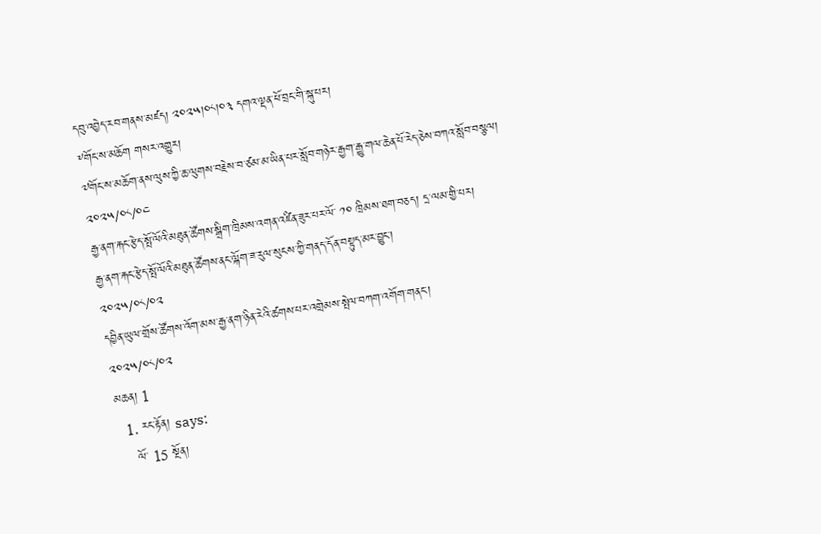དབུ་འབྱེད་རབ་གནས་མཛད། ༢༠༢༥།༠༨།༠༣ དགའ་ལྡན་ཕོ་བྲང་གི་སྐུ་པར།
༸གོང་ས་མཆོག གསར་འགྱུར།
༧གོང་ས་མཆོག་ནས་ལུས་ཀྱི་ཆ་ལུགས་བརྗེས་བ་ཙམ་མ་ཡིན་པར་སློབ་གཉེར་རྒྱག་རྒྱུ་གལ་ཆེན་པོ་རེད་ཅེས་བཀའ་སློབ་བསྩལ།
༢༠༢༥/༠༨/༠༤
རྒྱ་ནག་རྐང་རྩེད་སྤོ་ལོའི་མཐུན་ཚོགས་སྒྲིག་ཁྲིམས་འགན་འཛིན་ཟུར་པར་ལོ་ ༡༠ ཁྲིམས་ཐག་བཅད། དྲ་ལམ་གྱི་པར།
རྒྱ་ནག་རྐང་རྩེད་སྤོ་ལོའི་མཐུན་ཚོགས་ནང་ལྐོག་ཟ་རུལ་སུངས་ཀྱི་གནད་དོན་བསྟུད་མར་བྱུང་།
༢༠༢༥/༠༨/༠༢
དབྱིན་ཡུལ་གྲོས་ཚོགས་འོག་མས་རྒྱ་ནག་ཉིན་རེའི་ཚགས་པར་འགྲེམས་སྤེལ་བཀག་འགོག་གནང་།
༢༠༢༥/༠༨/༠༢
མཆན། 1
  1. རང་རྟོན། says:
    ལོ་ 15 སྔོན།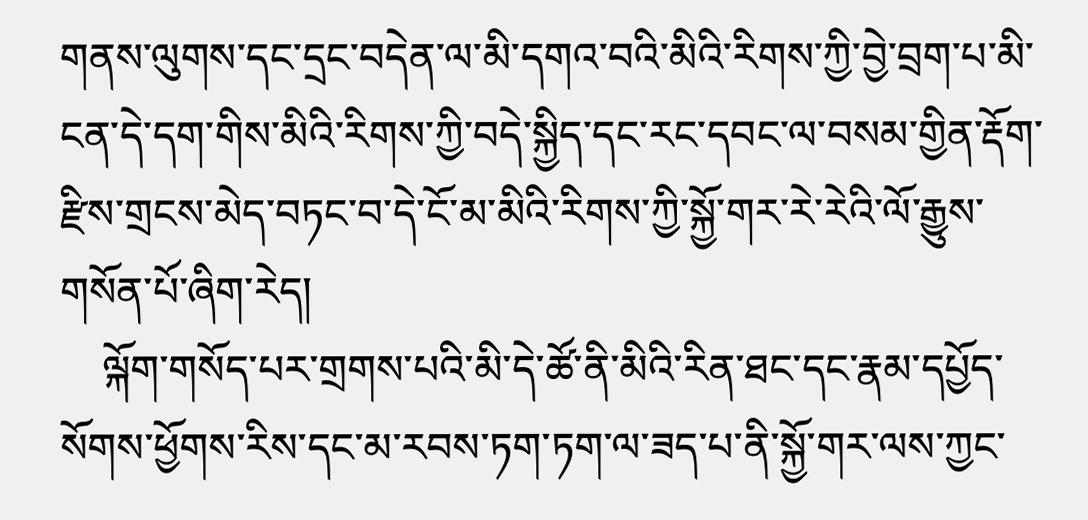གནས་ལུགས་དང་དྲང་བདེན་ལ་མི་དགའ་བའི་མིའི་རིགས་ཀྱི་བྱེ་བྲག་པ་མི་ངན་དེ་དག་གིས་མིའི་རིགས་ཀྱི་བདེ་སྐྱིད་དང་རང་དབང་ལ་བསམ་གྱིན་རྡོག་རྫིས་གྲངས་མེད་བཏང་བ་དེ་ངོ་མ་མིའི་རིགས་ཀྱི་སྐྱོ་གར་རེ་རེའི་ལོ་རྒྱུས་གསོན་པོ་ཞིག་རེད།
    ལྐོག་གསོད་པར་གྲགས་པའི་མི་དེ་ཚོ་ནི་མིའི་རིན་ཐང་དང་རྣམ་དཔྱོད་སོགས་ཕྱོགས་རིས་དང་མ་རབས་ཏག་ཏག་ལ་ཟད་པ་ནི་སྐྱོ་གར་ལས་ཀྱང་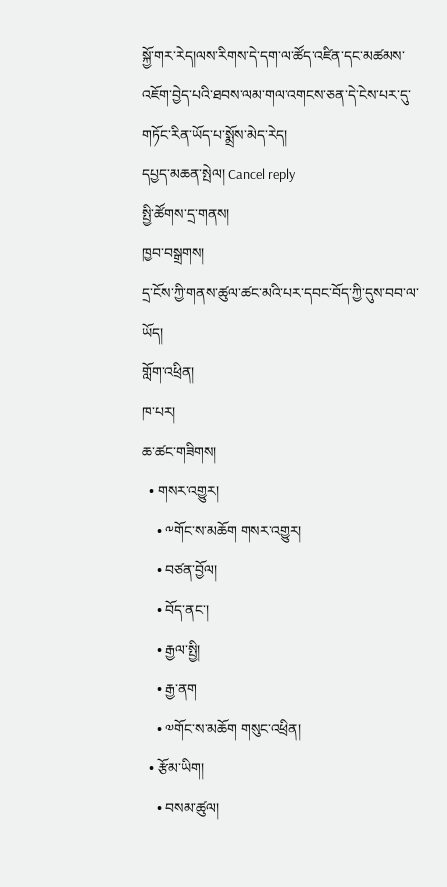སྐྱོ་གར་རེད།ལས་རིགས་དེ་དག་ལ་ཚོད་འཛིན་དང་མཚམས་འཇོག་བྱེད་པའི་ཐབས་ལམ་གལ་འགངས་ཅན་དེ་ངེས་པར་དུ་གཏོང་རིན་ཡོད་པ་སྨྲོས་མེད་རེད།
དཔྱད་མཆན་སྤེལ། Cancel reply
སྤྱི་ཚོགས་དྲ་གནས།
ཁྱབ་བསྒྲགས།
དྲ་ངོས་ཀྱི་གནས་ཚུལ་ཚང་མའི་པར་དབང་བོད་ཀྱི་དུས་བབ་ལ་ཡོད།
གློག་འཕྲིན།
ཁ་པར།
ཆ་ཚང་གཟིགས།
  • གསར་འགྱུར།
    • ༸གོང་ས་མཆོག གསར་འགྱུར།
    • བཙན་བྱོལ།
    • བོད་ནང་།
    • རྒྱལ་སྤྱི།
    • རྒྱ་ནག
    • ༧གོང་ས་མཆོག གསུང་འཕྲིན།
  • རྩོམ་ཡིག།
    • བསམ་ཚུལ།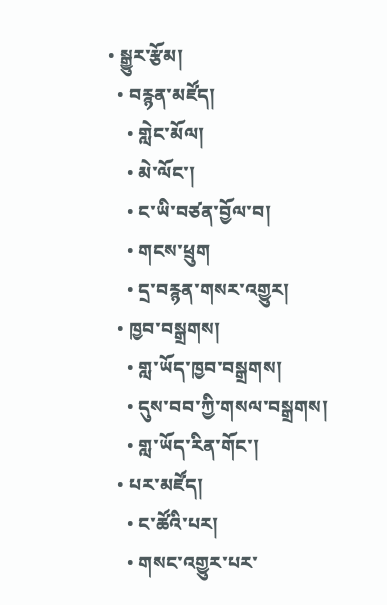• སྒྱུར་རྩོམ།
  • བརྙན་མཛོད།
    • གླེང་མོལ།
    • མེ་ལོང་།
    • ང་ཡི་བཙན་བྱོལ་བ།
    • གངས་ཕྲུག
    • དྲ་བརྙན་གསར་འགྱུར།
  • ཁྱབ་བསྒྲགས།
    • གླ་ཡོད་ཁྱབ་བསྒྲགས།
    • དུས་བབ་ཀྱི་གསལ་བསྒྲགས།
    • གླ་ཡོད་རིན་གོང་།
  • པར་མཛོད།
    • ང་ཚོའི་པར།
    • གསང་འགྱུར་པར་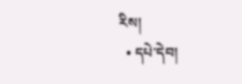རིས།
  • དཔེ་དེབ།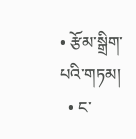• རྩོམ་སྒྲིག་པའི་གཏམ།
  • ང་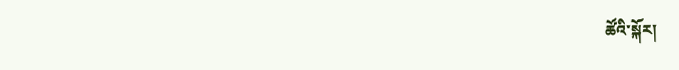ཚོའི་སྐོར།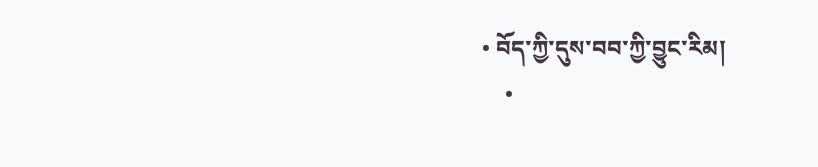• བོད་ཀྱི་དུས་བབ་ཀྱི་བྱུང་རིམ།
    •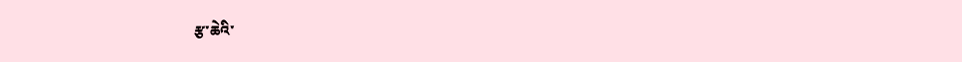རྩ་ཆེའི་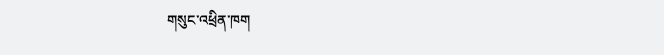གསུང་འཕྲིན་ཁག